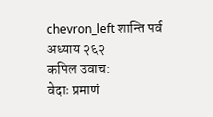chevron_left शान्ति पर्व अध्याय २६२
कपिल उवाच:
वेदाः प्रमाणं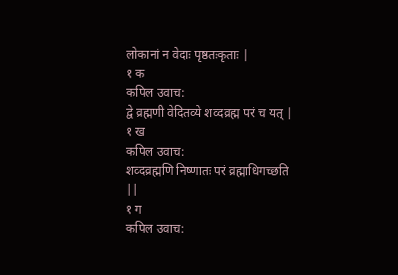लोकानां न वेदाः पृष्ठतःकृताः |
१ क
कपिल उवाच:
द्वे व्रह्मणी वेदितव्ये शव्दव्रह्म परं च यत् |
१ ख
कपिल उवाच:
शव्दव्रह्मणि निष्णातः परं व्रह्माधिगच्छति ||
१ ग
कपिल उवाच: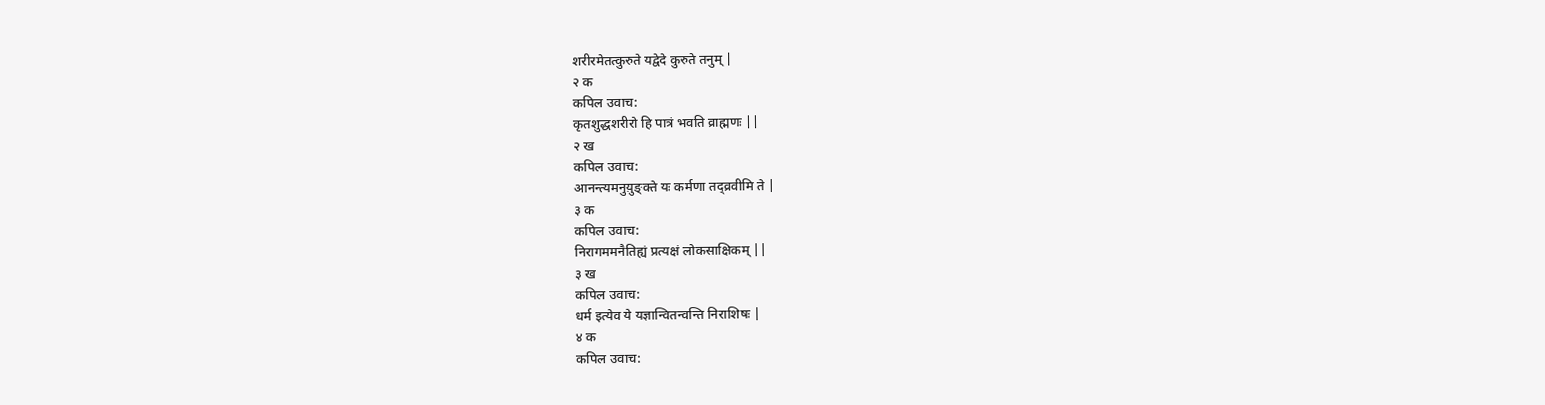शरीरमेतत्कुरुते यद्वेदे कुरुते तनुम् |
२ क
कपिल उवाच:
कृतशुद्धशरीरो हि पात्रं भवति व्राह्मणः ||
२ ख
कपिल उवाच:
आनन्त्यमनुय़ुङ्क्ते यः कर्मणा तद्व्रवीमि ते |
३ क
कपिल उवाच:
निरागममनैतिह्यं प्रत्यक्षं लोकसाक्षिकम् ||
३ ख
कपिल उवाच:
धर्म इत्येव ये यज्ञान्वितन्वन्ति निराशिषः |
४ क
कपिल उवाच: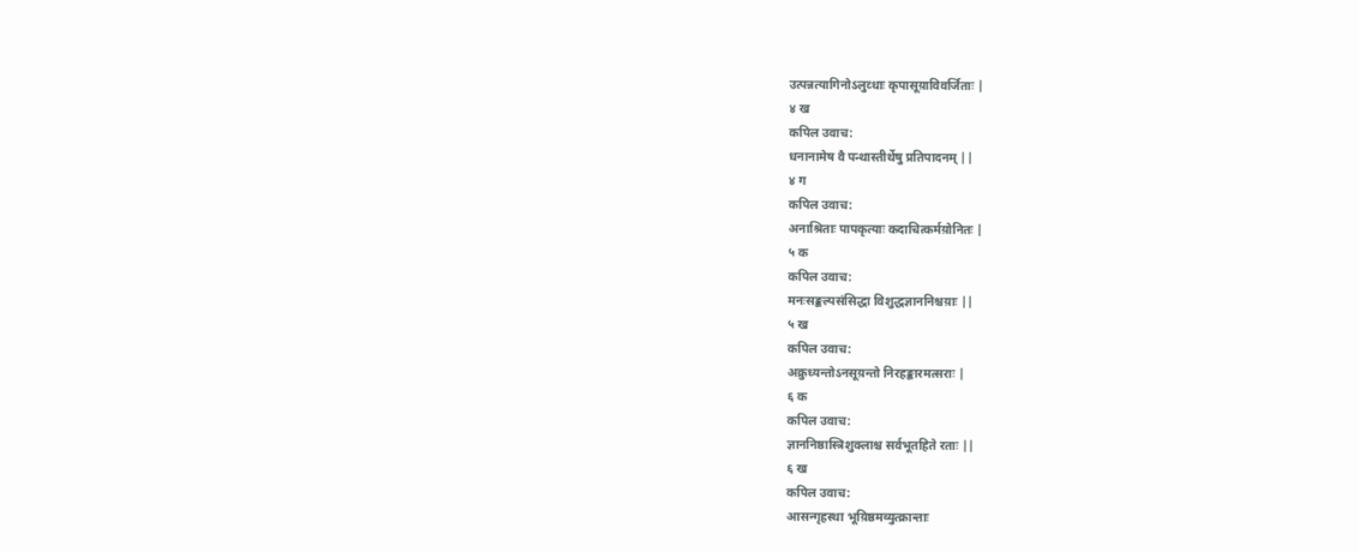उत्पन्नत्यागिनोऽलुव्धाः कृपासूय़ाविवर्जिताः |
४ ख
कपिल उवाच:
धनानामेष वै पन्थास्तीर्थेषु प्रतिपादनम् ||
४ ग
कपिल उवाच:
अनाश्रिताः पापकृत्याः कदाचित्कर्मय़ोनितः |
५ क
कपिल उवाच:
मनःसङ्कल्पसंसिद्धा विशुद्धज्ञाननिश्चय़ाः ||
५ ख
कपिल उवाच:
अक्रुध्यन्तोऽनसूय़न्तो निरहङ्कारमत्सराः |
६ क
कपिल उवाच:
ज्ञाननिष्ठास्त्रिशुक्लाश्च सर्वभूतहिते रताः ||
६ ख
कपिल उवाच:
आसन्गृहस्था भूय़िष्ठमव्युत्क्रान्ताः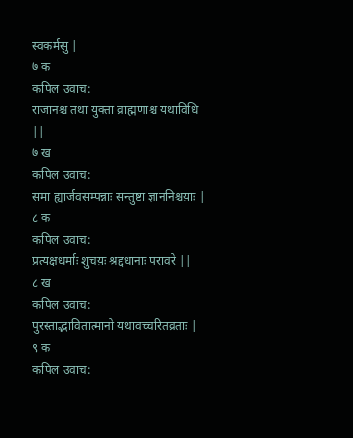स्वकर्मसु |
७ क
कपिल उवाच:
राजानश्च तथा युक्ता व्राह्मणाश्च यथाविधि ||
७ ख
कपिल उवाच:
समा ह्यार्जवसम्पन्नाः सन्तुष्टा ज्ञाननिश्चय़ाः |
८ क
कपिल उवाच:
प्रत्यक्षधर्माः शुचय़ः श्रद्दधानाः परावरे ||
८ ख
कपिल उवाच:
पुरस्ताद्भावितात्मानो यथावच्चरितव्रताः |
९ क
कपिल उवाच: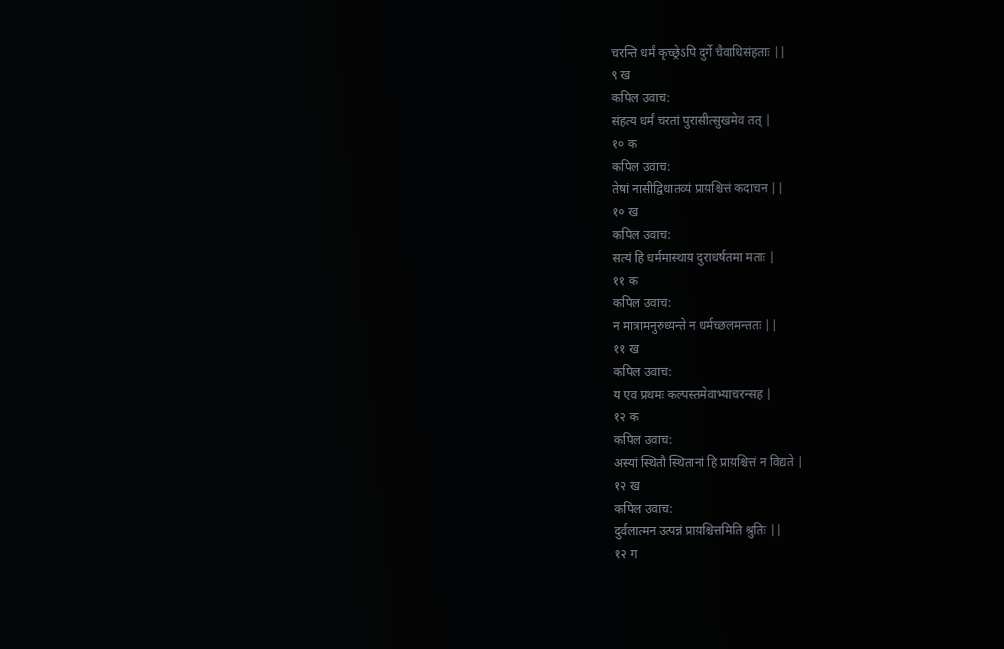चरन्ति धर्मं कृच्छ्रेऽपि दुर्गे चैवाधिसंहताः ||
९ ख
कपिल उवाच:
संहत्य धर्मं चरतां पुरासीत्सुखमेव तत् |
१० क
कपिल उवाच:
तेषां नासीद्विधातव्यं प्राय़श्चित्तं कदाचन ||
१० ख
कपिल उवाच:
सत्यं हि धर्ममास्थाय़ दुराधर्षतमा मताः |
११ क
कपिल उवाच:
न मात्रामनुरुध्यन्ते न धर्मच्छलमन्ततः ||
११ ख
कपिल उवाच:
य एव प्रथमः कल्पस्तमेवाभ्याचरन्सह |
१२ क
कपिल उवाच:
अस्यां स्थितौ स्थितानां हि प्राय़श्चित्तं न विद्यते |
१२ ख
कपिल उवाच:
दुर्वलात्मन उत्पन्नं प्राय़श्चित्तमिति श्रुतिः ||
१२ ग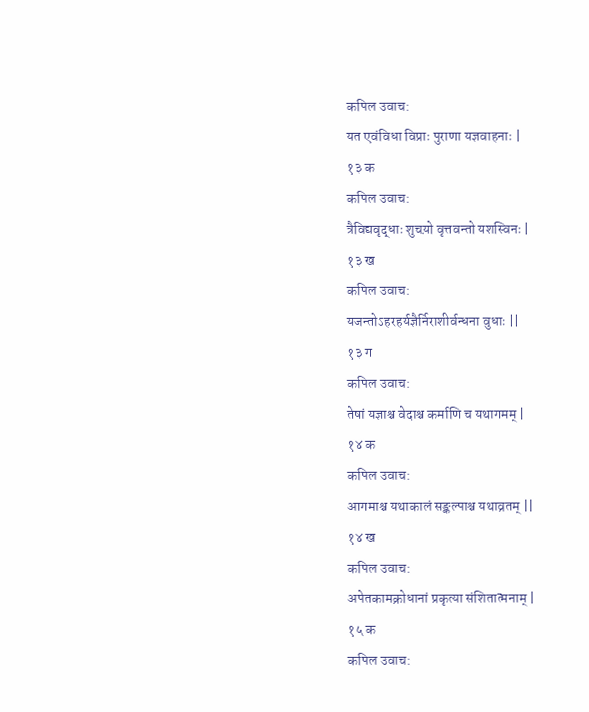कपिल उवाच:
यत एवंविधा विप्राः पुराणा यज्ञवाहनाः |
१३ क
कपिल उवाच:
त्रैविद्यवृद्धाः शुचय़ो वृत्तवन्तो यशस्विनः |
१३ ख
कपिल उवाच:
यजन्तोऽहरहर्यज्ञैर्निराशीर्वन्धना वुधाः ||
१३ ग
कपिल उवाच:
तेषां यज्ञाश्च वेदाश्च कर्माणि च यथागमम् |
१४ क
कपिल उवाच:
आगमाश्च यथाकालं सङ्कल्पाश्च यथाव्रतम् ||
१४ ख
कपिल उवाच:
अपेतकामक्रोधानां प्रकृत्या संशितात्मनाम् |
१५ क
कपिल उवाच: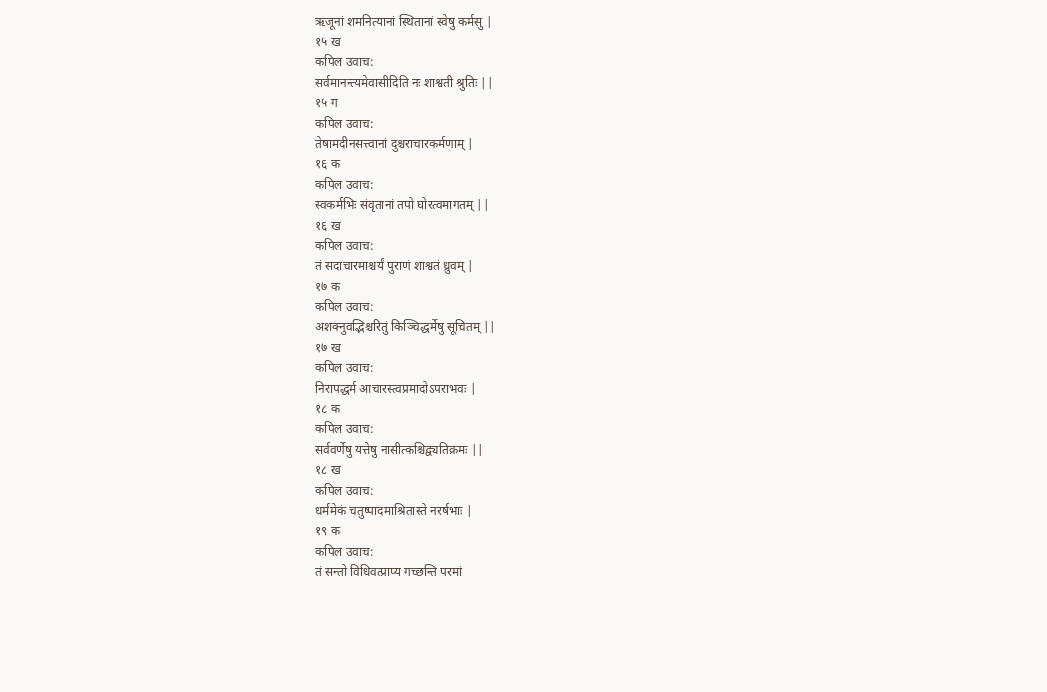ऋजूनां शमनित्यानां स्थितानां स्वेषु कर्मसु |
१५ ख
कपिल उवाच:
सर्वमानन्त्यमेवासीदिति नः शाश्वती श्रुतिः ||
१५ ग
कपिल उवाच:
तेषामदीनसत्त्वानां दुश्चराचारकर्मणाम् |
१६ क
कपिल उवाच:
स्वकर्मभिः संवृतानां तपो घोरत्वमागतम् ||
१६ ख
कपिल उवाच:
तं सदाचारमाश्चर्यं पुराणं शाश्वतं ध्रुवम् |
१७ क
कपिल उवाच:
अशक्नुवद्भिश्चरितुं किञ्चिद्धर्मेषु सूचितम् ||
१७ ख
कपिल उवाच:
निरापद्धर्म आचारस्त्वप्रमादोऽपराभवः |
१८ क
कपिल उवाच:
सर्ववर्णेषु यत्तेषु नासीत्कश्चिद्व्यतिक्रमः ||
१८ ख
कपिल उवाच:
धर्ममेकं चतुष्पादमाश्रितास्ते नरर्षभाः |
१९ क
कपिल उवाच:
तं सन्तो विधिवत्प्राप्य गच्छन्ति परमां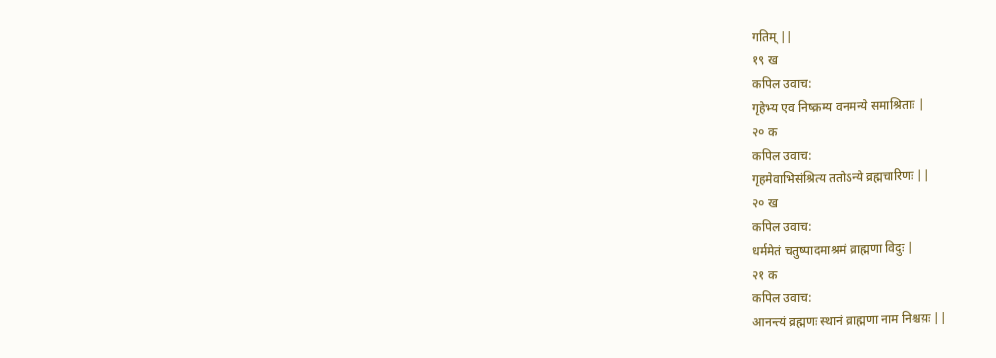गतिम् ||
१९ ख
कपिल उवाच:
गृहेभ्य एव निष्क्रम्य वनमन्ये समाश्रिताः |
२० क
कपिल उवाच:
गृहमेवाभिसंश्रित्य ततोऽन्ये व्रह्मचारिणः ||
२० ख
कपिल उवाच:
धर्ममेतं चतुष्पादमाश्रमं व्राह्मणा विदुः |
२१ क
कपिल उवाच:
आनन्त्यं व्रह्मणः स्थानं व्राह्मणा नाम निश्चय़ः ||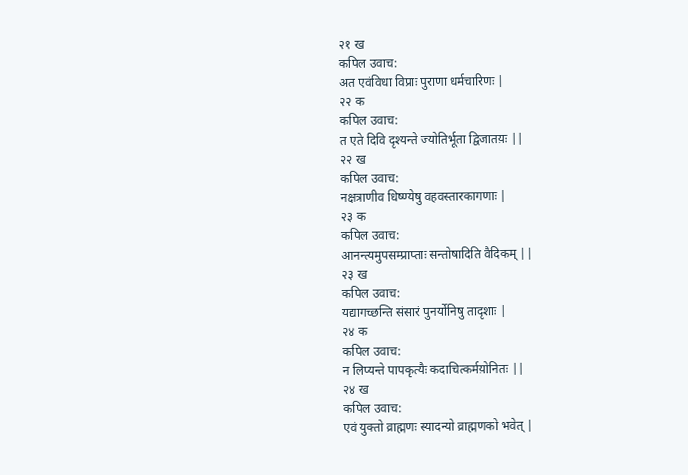२१ ख
कपिल उवाच:
अत एवंविधा विप्राः पुराणा धर्मचारिणः |
२२ क
कपिल उवाच:
त एते दिवि दृश्यन्ते ज्योतिर्भूता द्विजातय़ः ||
२२ ख
कपिल उवाच:
नक्षत्राणीव धिष्ण्येषु वहवस्तारकागणाः |
२३ क
कपिल उवाच:
आनन्त्यमुपसम्प्राप्ताः सन्तोषादिति वैदिकम् ||
२३ ख
कपिल उवाच:
यद्यागच्छन्ति संसारं पुनर्योनिषु तादृशाः |
२४ क
कपिल उवाच:
न लिप्यन्ते पापकृत्यैः कदाचित्कर्मय़ोनितः ||
२४ ख
कपिल उवाच:
एवं युक्तो व्राह्मणः स्यादन्यो व्राह्मणको भवेत् |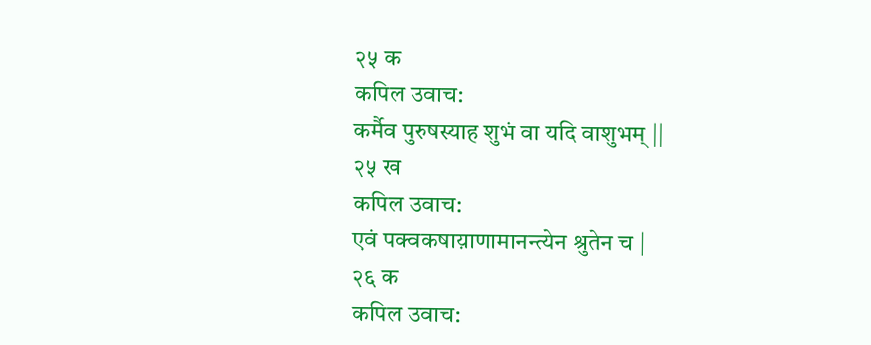२५ क
कपिल उवाच:
कर्मैव पुरुषस्याह शुभं वा यदि वाशुभम् ||
२५ ख
कपिल उवाच:
एवं पक्वकषाय़ाणामानन्त्येन श्रुतेन च |
२६ क
कपिल उवाच: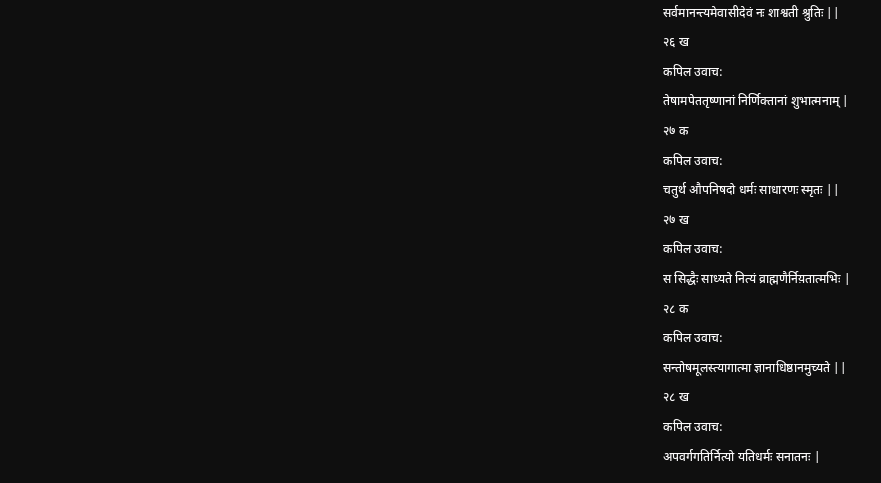सर्वमानन्त्यमेवासीदेवं नः शाश्वती श्रुतिः ||
२६ ख
कपिल उवाच:
तेषामपेततृष्णानां निर्णिक्तानां शुभात्मनाम् |
२७ क
कपिल उवाच:
चतुर्थ औपनिषदो धर्मः साधारणः स्मृतः ||
२७ ख
कपिल उवाच:
स सिद्धैः साध्यते नित्यं व्राह्मणैर्निय़तात्मभिः |
२८ क
कपिल उवाच:
सन्तोषमूलस्त्यागात्मा ज्ञानाधिष्ठानमुच्यते ||
२८ ख
कपिल उवाच:
अपवर्गगतिर्नित्यो यतिधर्मः सनातनः |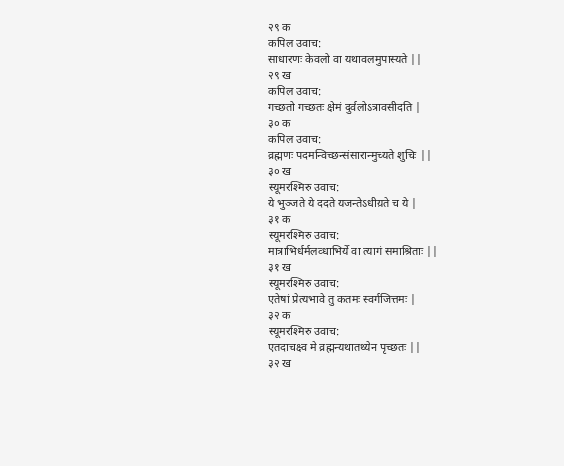२९ क
कपिल उवाच:
साधारणः केवलो वा यथावलमुपास्यते ||
२९ ख
कपिल उवाच:
गच्छतो गच्छतः क्षेमं दुर्वलोऽत्रावसीदति |
३० क
कपिल उवाच:
व्रह्मणः पदमन्विच्छन्संसारान्मुच्यते शुचिः ||
३० ख
स्यूमरश्मिरु उवाच:
ये भुञ्जते ये ददते यजन्तेऽधीय़ते च ये |
३१ क
स्यूमरश्मिरु उवाच:
मात्राभिर्धर्मलव्धाभिर्ये वा त्यागं समाश्रिताः ||
३१ ख
स्यूमरश्मिरु उवाच:
एतेषां प्रेत्यभावे तु कतमः स्वर्गजित्तमः |
३२ क
स्यूमरश्मिरु उवाच:
एतदाचक्ष्व मे व्रह्मन्यथातथ्येन पृच्छतः ||
३२ ख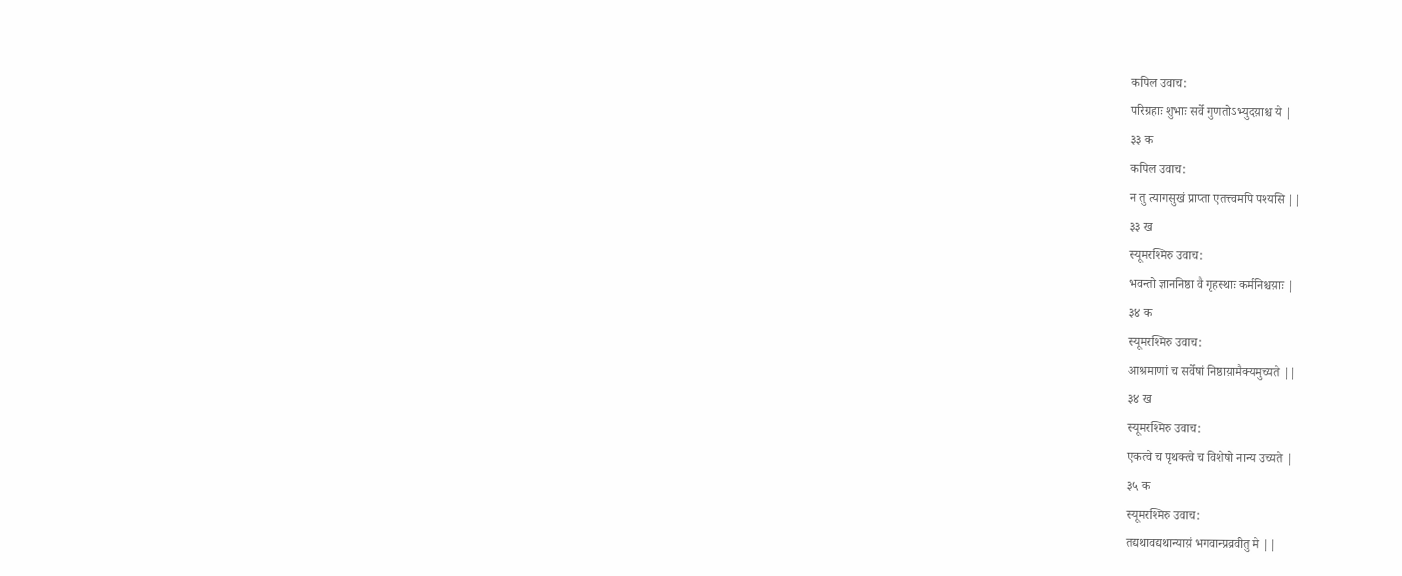कपिल उवाच:
परिग्रहाः शुभाः सर्वे गुणतोऽभ्युदय़ाश्च ये |
३३ क
कपिल उवाच:
न तु त्यागसुखं प्राप्ता एतत्त्वमपि पश्यसि ||
३३ ख
स्यूमरश्मिरु उवाच:
भवन्तो ज्ञाननिष्ठा वै गृहस्थाः कर्मनिश्चय़ाः |
३४ क
स्यूमरश्मिरु उवाच:
आश्रमाणां च सर्वेषां निष्ठाय़ामैक्यमुच्यते ||
३४ ख
स्यूमरश्मिरु उवाच:
एकत्वे च पृथक्त्वे च विशेषो नान्य उच्यते |
३५ क
स्यूमरश्मिरु उवाच:
तद्यथावद्यथान्याय़ं भगवान्प्रव्रवीतु मे ||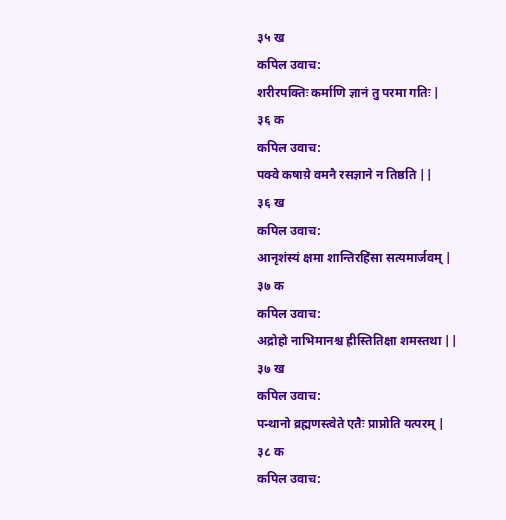३५ ख
कपिल उवाच:
शरीरपक्तिः कर्माणि ज्ञानं तु परमा गतिः |
३६ क
कपिल उवाच:
पक्वे कषाय़े वमनै रसज्ञाने न तिष्ठति ||
३६ ख
कपिल उवाच:
आनृशंस्यं क्षमा शान्तिरहिंसा सत्यमार्जवम् |
३७ क
कपिल उवाच:
अद्रोहो नाभिमानश्च ह्रीस्तितिक्षा शमस्तथा ||
३७ ख
कपिल उवाच:
पन्थानो व्रह्मणस्त्वेते एतैः प्राप्नोति यत्परम् |
३८ क
कपिल उवाच: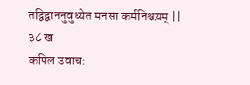तद्विद्वाननुवुध्येत मनसा कर्मनिश्चय़म् ||
३८ ख
कपिल उवाच: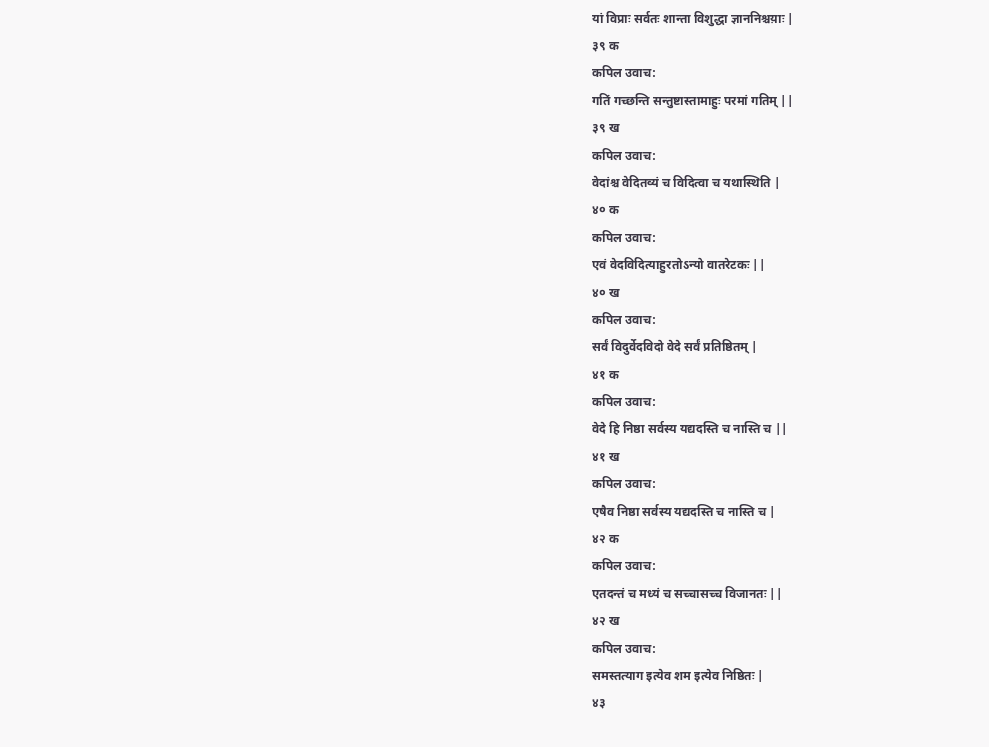यां विप्राः सर्वतः शान्ता विशुद्धा ज्ञाननिश्चय़ाः |
३९ क
कपिल उवाच:
गतिं गच्छन्ति सन्तुष्टास्तामाहुः परमां गतिम् ||
३९ ख
कपिल उवाच:
वेदांश्च वेदितव्यं च विदित्वा च यथास्थिति |
४० क
कपिल उवाच:
एवं वेदविदित्याहुरतोऽन्यो वातरेटकः ||
४० ख
कपिल उवाच:
सर्वं विदुर्वेदविदो वेदे सर्वं प्रतिष्ठितम् |
४१ क
कपिल उवाच:
वेदे हि निष्ठा सर्वस्य यद्यदस्ति च नास्ति च ||
४१ ख
कपिल उवाच:
एषैव निष्ठा सर्वस्य यद्यदस्ति च नास्ति च |
४२ क
कपिल उवाच:
एतदन्तं च मध्यं च सच्चासच्च विजानतः ||
४२ ख
कपिल उवाच:
समस्तत्याग इत्येव शम इत्येव निष्ठितः |
४३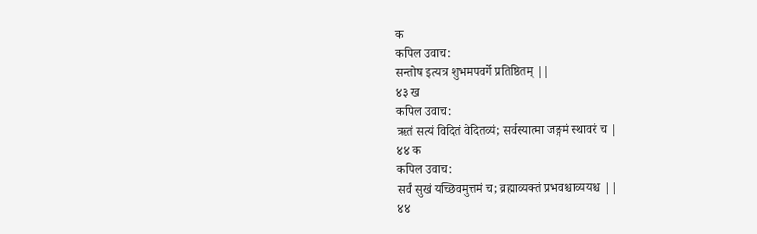क
कपिल उवाच:
सन्तोष इत्यत्र शुभमपवर्गे प्रतिष्ठितम् ||
४३ ख
कपिल उवाच:
ऋतं सत्यं विदितं वेदितव्यं; सर्वस्यात्मा जङ्गमं स्थावरं च |
४४ क
कपिल उवाच:
सर्वं सुखं यच्छिवमुत्तमं च; व्रह्माव्यक्तं प्रभवश्चाव्ययश्च ||
४४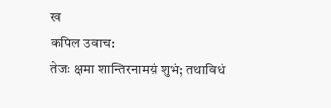ख
कपिल उवाच:
तेजः क्षमा शान्तिरनामय़ं शुभं; तथाविधं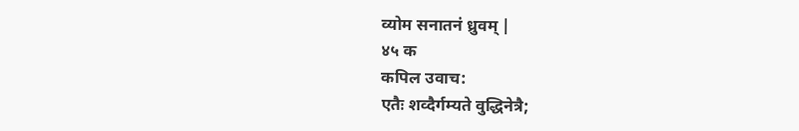व्योम सनातनं ध्रुवम् |
४५ क
कपिल उवाच:
एतैः शव्दैर्गम्यते वुद्धिनेत्रै;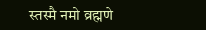स्तस्मै नमो व्रह्मणे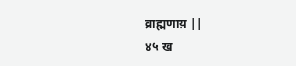व्राह्मणाय़ ||
४५ ख